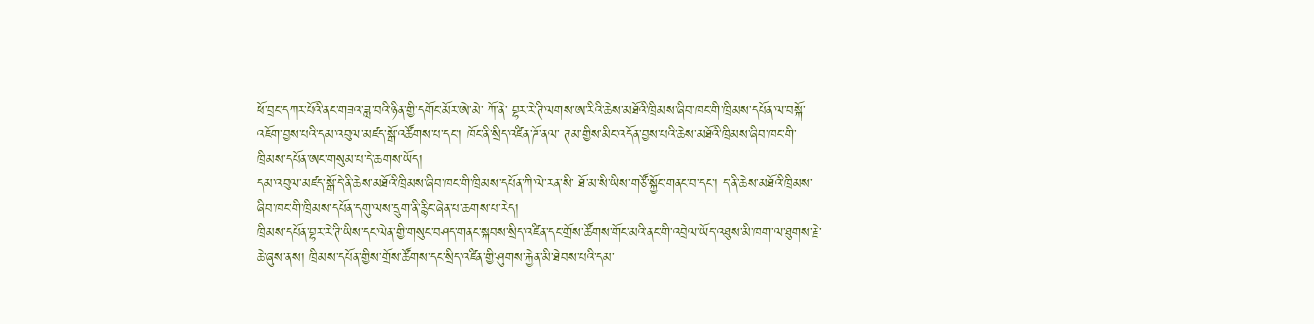ཕོ་བྲང་དཀར་པོའི་ནང་གཟའ་ཟླ་བའི་ཉིན་གྱི་དགོང་མོར་ཨེ་མེ་ ཀོ་ནེ་ བྷར་རེ་ཊི་ལགས་ཨ་རིའི་ཆེས་མཐོའི་ཁྲིམས་ཞིབ་ཁང་གི་ཁྲིམས་དཔོན་ལ་བསྐོ་འཇོག་བྱས་པའི་དམ་འབུལ་མཛད་སྒོ་འཚོགས་པ་དང་། ཁོང་ནི་སྲིད་འཛིན་ཌོ་ནལ་ ཊམ་གྱིས་མིང་འདོན་བྱས་པའི་ཆེས་མཐོའི་ཁྲིམས་ཞིབ་ཁང་གི་ཁྲིམས་དཔོན་ཨང་གསུམ་པ་དེ་ཆགས་ཡོད།
དམ་འབུལ་མཛད་སྒོ་དེ་ནི་ཆེས་མཐོའི་ཁྲིམས་ཞིབ་ཁང་གི་ཁྲིམས་དཔོན་ཀི་ལེ་རན་སི་ ཐོ་མ་སི་ཡིས་གཙོ་སྐྱོང་གནང་བ་དང་། ད་ནི་ཆེས་མཐོའི་ཁྲིམས་ཞིབ་ཁང་གི་ཁྲིམས་དཔོན་དགུ་ལས་དྲུག་ནི་རྙིང་ཞེན་པ་ཆགས་པ་རེད།
ཁྲིམས་དཔོན་བྷར་རེ་ཊི་ཡིས་དང་ལེན་གྱི་གསུང་བཤད་གནང་སྐབས་སྲིད་འཛིན་དང་གྲོས་ཚོགས་གོང་མའི་ནང་གི་འབྲེལ་ཡོད་འཐུས་མི་ཁག་ལ་ཐུགས་རྗེ་ཆེ་ཞུས་ནས། ཁྲིམས་དཔོན་གྱིས་གྲོས་ཚོགས་དང་སྲིད་འཛིན་གྱི་ཤུགས་རྐྱེན་མི་ཐེབས་པའི་དམ་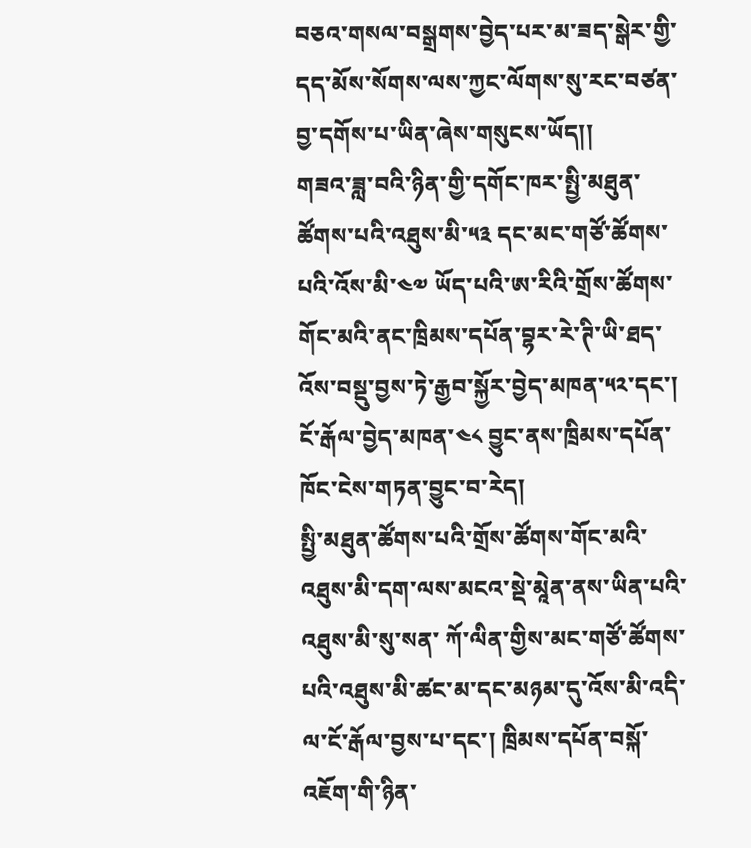བཅའ་གསལ་བསྒྲགས་བྱེད་པར་མ་ཟད་སྒེར་གྱི་དད་མོས་སོགས་ལས་ཀྱང་ལོགས་སུ་རང་བཙན་བྱ་དགོས་པ་ཡིན་ཞེས་གསུངས་ཡོད།།
གཟའ་ཟླ་བའི་ཉིན་གྱི་དགོང་ཁར་སྤྱི་མཐུན་ཚོགས་པའི་འཐུས་མི་༥༣ དང་མང་གཙོ་ཚོགས་པའི་འོས་མི་༤༧ ཡོད་པའི་ཨ་རིའི་གྲོས་ཚོགས་གོང་མའི་ནང་ཁྲིམས་དཔོན་བྷར་རེ་ཊི་ཡི་ཐད་འོས་བསྡུ་བྱས་ཏེ་རྒྱབ་སྐྱོར་བྱེད་མཁན་༥༢་དང་། ངོ་རྒོལ་བྱེད་མཁན་༤༨ བྱུང་ནས་ཁྲིམས་དཔོན་ཁོང་ངེས་གཏན་བྱུང་བ་རེད།
སྤྱི་མཐུན་ཚོགས་པའི་གྲོས་ཚོགས་གོང་མའི་འཐུས་མི་དག་ལས་མངའ་སྡེ་མཱེན་ནས་ཡིན་པའི་འཐུས་མི་སུ་སན་ ཀོ་ལིན་གྱིས་མང་གཙོ་ཚོགས་པའི་འཐུས་མི་ཚང་མ་དང་མཉམ་དུ་འོས་མི་འདི་ལ་ངོ་རྒོལ་བྱས་པ་དང་། ཁྲིམས་དཔོན་བསྐོ་འཇོག་གི་ཉིན་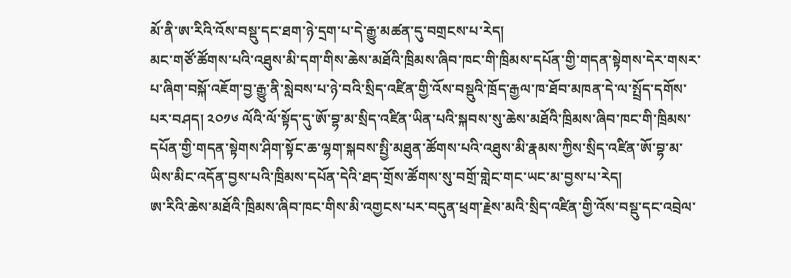མོ་ནི་ཨ་རིའི་འོས་བསྡུ་དང་ཐག་ཉེ་དྲག་པ་དེ་རྒྱུ་མཚན་དུ་བགྲངས་པ་རེད།
མང་གཙོ་ཚོགས་པའི་འཐུས་མི་དག་གིས་ཆེས་མཐོའི་ཁྲིམས་ཞིབ་ཁང་གི་ཁྲིམས་དཔོན་གྱི་གདན་སྟེགས་དེར་གསར་པ་ཞིག་བསྐོ་འཇོག་བྱ་རྒྱུ་ནི་སླེབས་པ་ཉེ་བའི་སྲིད་འཛིན་གྱི་འོས་བསྡུའི་ཁྲོད་རྒྱལ་ཁ་ཐོབ་མཁན་དེ་ལ་སྤྲོད་དགོས་པར་བཤད། ༢༠༡༦ ལོའི་ལོ་སྟོད་དུ་ཨོ་བྷ་མ་སྲིད་འཛིན་ཡིན་པའི་སྐབས་སུ་ཆེས་མཐོའི་ཁྲིམས་ཞིབ་ཁང་གི་ཁྲིམས་དཔོན་གྱི་གདན་སྟེགས་ཤིག་སྟོང་ཆ་ལྷག་སྐབས་སྤྱི་མཐུན་ཚོགས་པའི་འཐུས་མི་རྣམས་ཀྱིས་སྲིད་འཛིན་ཨོ་བྷ་མ་ཡིས་མིང་འདོན་བྱས་པའི་ཁྲིམས་དཔོན་དེའི་ཐད་གྲོས་ཚོགས་སུ་བགྲོ་གླེང་གང་ཡང་མ་བྱས་པ་རེད།
ཨ་རིའི་ཆེས་མཐོའི་ཁྲིམས་ཞིབ་ཁང་གིས་མི་འགྱངས་པར་བདུན་ཕྲག་རྗེས་མའི་སྲིད་འཛིན་གྱི་འོས་བསྡུ་དང་འབྲེལ་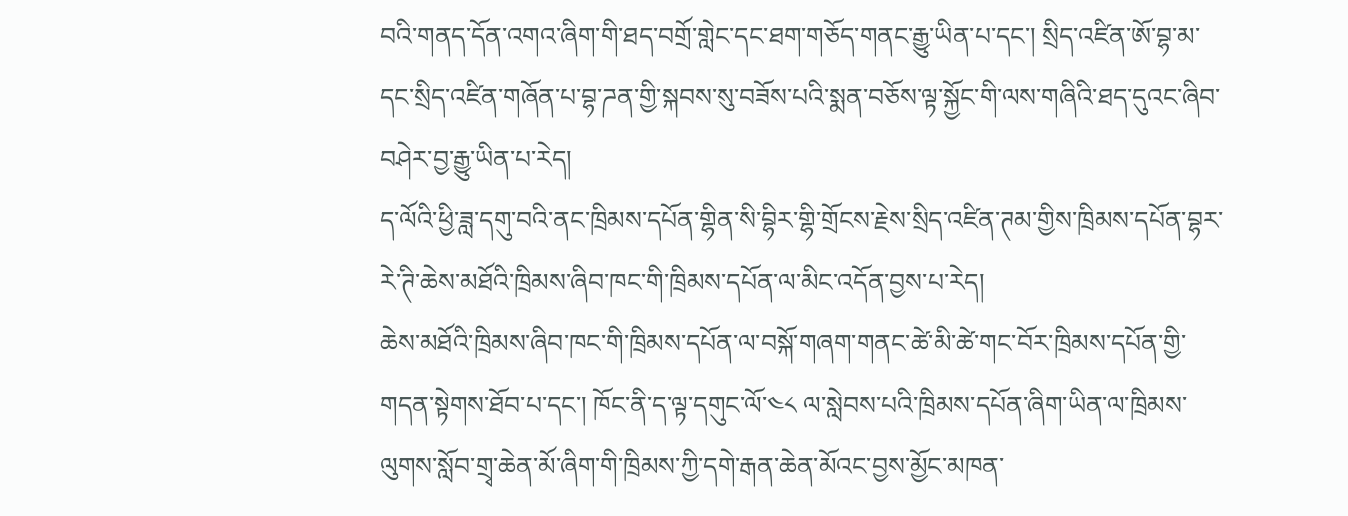བའི་གནད་དོན་འགའ་ཞིག་གི་ཐད་བགྲོ་གླེང་དང་ཐག་གཅོད་གནང་རྒྱུ་ཡིན་པ་དང་། སྲིད་འཛིན་ཨོ་བྷ་མ་དང་སྲིད་འཛིན་གཞོན་པ་བྷ་ཌན་གྱི་སྐབས་སུ་བཟོས་པའི་སྨན་བཅོས་ལྟ་སྐྱོང་གི་ལས་གཞིའི་ཐད་དུའང་ཞིབ་བཤེར་བྱ་རྒྱུ་ཡིན་པ་རེད།
ད་ལོའི་ཕྱི་ཟླ་དགུ་བའི་ནང་ཁྲིམས་དཔོན་གྷིན་སི་བྷིར་གྷི་གྲོངས་རྗེས་སྲིད་འཛིན་ཊམ་གྱིས་ཁྲིམས་དཔོན་བྷར་རེ་ཊི་ཆེས་མཐོའི་ཁྲིམས་ཞིབ་ཁང་གི་ཁྲིམས་དཔོན་ལ་མིང་འདོན་བྱས་པ་རེད།
ཆེས་མཐོའི་ཁྲིམས་ཞིབ་ཁང་གི་ཁྲིམས་དཔོན་ལ་བསྐོ་གཞག་གནང་ཚེ་མི་ཚེ་གང་བོར་ཁྲིམས་དཔོན་གྱི་གདན་སྟེགས་ཐོབ་པ་དང་། ཁོང་ནི་ད་ལྟ་དགུང་ལོ་༤༨ ལ་སླེབས་པའི་ཁྲིམས་དཔོན་ཞིག་ཡིན་ལ་ཁྲིམས་ལུགས་སློབ་གྲྭ་ཆེན་མོ་ཞིག་གི་ཁྲིམས་ཀྱི་དགེ་རྒན་ཆེན་མོའང་བྱས་མྱོང་མཁན་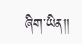ཞིག་ཡིན།།